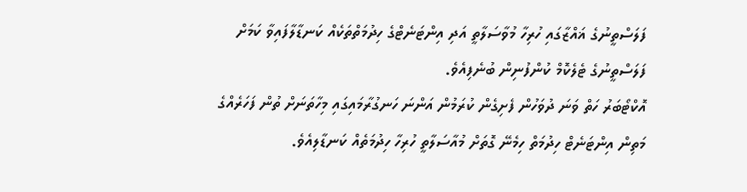ފަލަސްތީނުގެ ޣައްޒާގައި ހުރިހާ މުވާސަލާތީ އަދި އިންޓަނެޓްގެ ހިދުމަތްތަކެއް ކަނޑާލާފައިވާ ކަމަށް ފަލަސްތީނުގެ ޓެލެކޮމް ކުންފުނިން ބުނެފިއެވެ.
އޮކްޓޯބަރު ހަތް ވަނަ ދުވަހުން ފެށިގެން ކުރަމުން އަންނަ ހަނގުރާމައިގައި މިހާތަނަށް ތުން ފަހަރެއްގެ މަތިން އިންޓަނެޓް ހިދުމަތް ހިމެނޭ ގޮތަށް މުއާސަލާތީ ހުރިހާ ހިދުމަތެއް ކަނޑާލިއެވެ.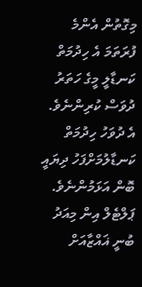މިގޮތުން އެންމެ ފުރަތަމަ އެ ހިދުމަތް ކަނޑާލީ މީގެ ހަތަރު ދުވަސް ކުރިންނެވެ. އެ ދުވަހު ހިދުމަތް ކަނޑާލުމަށްފަހު ދިޔައީ ބޮން އަޅަމުންނެވެ.
ޕަލްޓެލް އިން މިއަދު ބުނީ ޣައްޒާއަށް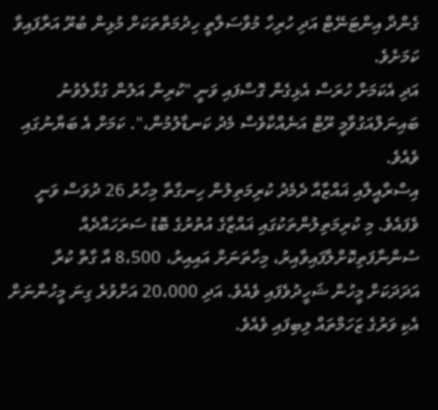ގެންދާ އިންޓަނޭޓް އަދި ހުރިހާ މުވާސަލާތީ ހިދުމަތްތަކަށް މުޅިން ބުރޫ އަރާފައިވާ ކަމަށެވެ.
އަދި އެކަމަށް ހުރަސް އެޅިގެން ގޮސްފައި ވަނީ "ކުރިން އަލުން ގުޅާލެވުނު ބައިނަލްއަގުވާމީ ރޫޓް އަނެއްކާވެސް މެދު ކަނޑާލުމުން،". ކަމަށް އެ ބަޔާނުގައި ވެއެވެ.
އިސްރާއީލާއި ޣައްޒާއާ ދެމެދު ކުރިމަތިލުން ހިނގާތާ މިހާރު 26 ދުވަސް ވަނީ ވެފައެވެ. މި ކުރިމަތިލުންތަކުގައި ޣައްޒާގެ އުތުރުގެ ބޮޑު ސަރަހައްދެއް ސުންނާފަތިކޮށްލާފައިވާއިރު، މިހާތަނަށް އައިއިރު، 8،500 އާ ގާތް ކުރާ އަދަދަކަށް މީހުން ޝަހީދުވެފައި ވެއެވެ. އަދި 20،000 އަށްވުރެ ގިނަ މީހުންނަށް އެކި ވަރުގެ ޒަހަމްތައް ލިބިފައި ވެއެވެ.